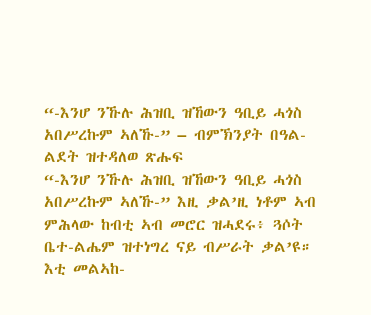“-እንሆ ንኹሉ ሕዝቢ ዝኸውን ዓቢይ ሓጎስ አበሥረኩም ኣለኹ-” – ብምኽንያት በዓል-ልደት ዝተዳለወ ጽሑፍ
“-እንሆ ንኹሉ ሕዝቢ ዝኸውን ዓቢይ ሓጎስ አበሥረኩም ኣለኹ-” እዚ ቃል’ዚ ነቶም ኣብ ምሕላው ከብቲ ኣብ መሮር ዝሓደሩ፥ ጓሶት ቤተ-ልሔም ዝተነግረ ናይ ብሥራት ቃል’ዩ። እቲ መልኣከ-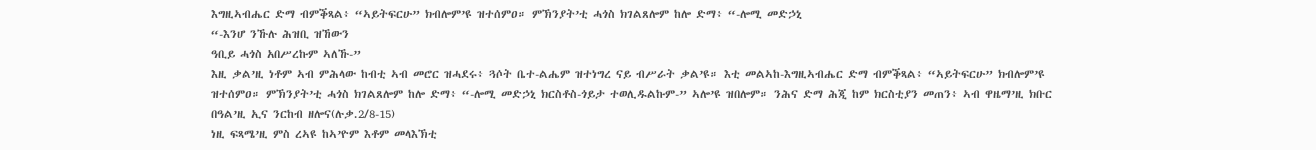እግዚኣብሔር ድማ ብምቕጻል፥ “ኣይትፍርሁ” ክብሎም’ዩ ዝተሰምዐ። ምኽንያት’ቲ ሓጎስ ክገልጸሎም ከሎ ድማ፥ “-ሎሚ መድኃኒ
“-እንሆ ንኹሉ ሕዝቢ ዝኸውን
ዓቢይ ሓጎስ አበሥረኩም ኣለኹ-”
እዚ ቃል’ዚ ነቶም ኣብ ምሕላው ከብቲ ኣብ መሮር ዝሓደሩ፥ ጓሶት ቤተ-ልሔም ዝተነግረ ናይ ብሥራት ቃል’ዩ። እቲ መልኣከ-እግዚኣብሔር ድማ ብምቕጻል፥ “ኣይትፍርሁ” ክብሎም’ዩ ዝተሰምዐ። ምኽንያት’ቲ ሓጎስ ክገልጸሎም ከሎ ድማ፥ “-ሎሚ መድኃኒ ክርስቶስ-ጎይታ ተወሊዱልኩም-” ኣሎ’ዩ ዝበሎም። ንሕና ድማ ሕጂ ከም ክርስቲያን መጠን፥ ኣብ ዋዜማ’ዚ ክቡር በዓል’ዚ ኢና ንርከብ ዘሎና(ሉቃ.2/8-15)
ነዚ ፍጻሜ’ዚ ምስ ረኣዩ ከኣ’ዮም እቶም መላእኽቲ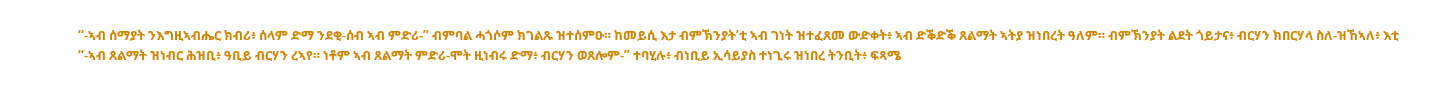“-ኣብ ሰማያት ንእግዚኣብሔር ክብሪ፥ ሰላም ድማ ንደቂ-ሰብ ኣብ ምድሪ-” ብምባል ሓጎሶም ክገልጹ ዝተሰምዑ። ከመይሲ እታ ብምኽንያት’ቲ ኣብ ገነት ዝተፈጸመ ውድቀት፥ ኣብ ድቕድቕ ጸልማት ኣትያ ዝነበረት ዓለም። ብምኽንያት ልደት ጎይታና፥ ብርሃን ክበርሃላ ስለ-ዝኸኣለ፥ እቲ “-ኣብ ጸልማት ዝነብር ሕዝቢ፥ ዓቢይ ብርሃን ረኣየ። ነቶም ኣብ ጸልማት ምድሪ-ሞት ዚነብሩ ድማ፥ ብርሃን ወጸሎም-” ተባሂሉ፥ ብነቢይ ኢሳይያስ ተነጊሩ ዝነበረ ትንቢት፥ ፍጻሜ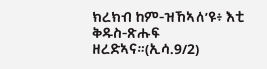ክረክብ ከም-ዝኸኣለ’ዩ፥ እቲ ቅዱስ-ጽሑፍ ዘረድኣና።(ኢሳ.9/2)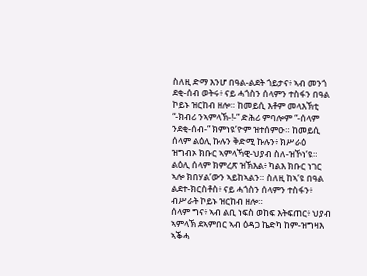ስለዚ ድማ እንሆ በዓል-ልደት ጎይታና፥ ኣብ መንጎ ደቂ-ሰብ ወትሩ፥ ናይ ሓጎስን ሰላምን ተስፋን በዓል ኮይኑ ዝርከብ ዘሎ። ከመይሲ እቶም መላእኽቲ “-ክብሪ ንኣምላኽ-!-” ድሕሪ ምባሎም “-ሰላም ንደቂ-ሰብ-” ክምነዩ’ዮም ዝተሰምዑ። ከመይሲ ሰላም ልዕሊ ኩሉን ቅድሚ ኩሉን፥ ክሥራዕ ዝግብኦ ክቡር ኣምላኻዊ-ህያብ ስለ-ዝኾነ’ዩ። ልዕሊ ሰላም ክምረጽ ዝኽእል፥ ካልእ ክቡር ነገር ኣሎ ክበሃል’ውን ኣይከኣልን። ስለዚ ከኣ’ዩ በዓል ልደተ-ክርስቶስ፥ ናይ ሓጎስን ሰላምን ተስፋን፥ ብሥራት ኮይኑ ዝርከብ ዘሎ።
ሰላም ግና፥ ኣብ ልቢ ነፍስ ወከፍ እትፍጠር፥ ህያብ ኣምላኽ ደኣምበር ኣብ ዕዳጋ ኬድካ ከም-ዝግዛእ ኣቕሓ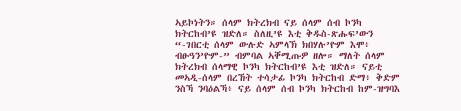ኣይኮነትን። ሰላም ክትረክብ ናይ ሰላም ሰብ ኮንካ ክትርከብ’ዩ ዝድለ። ስለዚ’ዩ እቲ ቅዱስ-ጽሑፍ’ውን “-ገበርቲ ሰላም ውሉድ ኣምላኽ ክበሃሉ’ዮም እሞ፥ ብፁዓን’ዮም-” ብምባል ኣቐሚጡዎ ዘሎ። ማለት ሰላም ክትረክብ ሰላማዊ ኮንካ ክትርከብ’ዩ እቲ ዝድለ። ናይቲ መኣዲ-ሰላም በረኸት ተሳታፊ ኮንካ ክትርከብ ድማ፥ ቅድም ንስኻ ንባዕልኻ፥ ናይ ሰላም ሰብ ኮንካ ክትርከብ ከም-ዝግባእ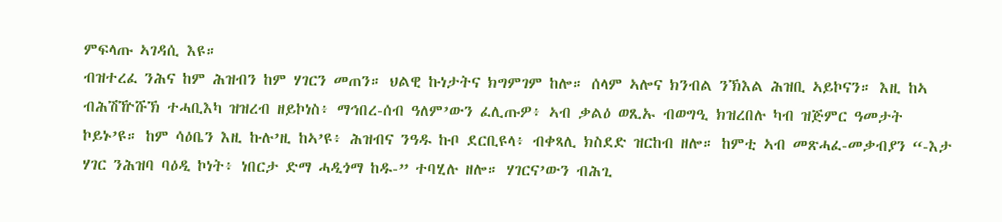ምፍላጡ ኣገዳሲ እዩ።
ብዝተረፈ ንሕና ከም ሕዝብን ከም ሃገርን መጠን። ህልዊ ኩነታትና ክግምገም ከሎ። ሰላም ኣሎና ክንብል ንኽእል ሕዝቢ ኣይኮናን። እዚ ከኣ ብሕሽዅሹኽ ተሓቢእካ ዝዝረብ ዘይኮነስ፥ ማኅበረ-ሰብ ዓለም’ውን ፈሊጡዎ፥ ኣብ ቃልዕ ወጺኡ ብወግዒ ክዝረበሉ ካብ ዝጅምር ዓመታት ኮይኑ’ዩ። ከም ሳዕቤን እዚ ኩሉ’ዚ ከኣ’ዩ፥ ሕዝብና ንዓዱ ኩቦ ደርቢዩላ፥ ብቀጻሊ ክስደድ ዝርከብ ዘሎ። ከምቲ ኣብ መጽሓፈ-መቃብያን “-እታ ሃገር ንሕዝባ ባዕዲ ኮነት፥ ነበርታ ድማ ሓዲጎማ ከዱ-” ተባሂሉ ዘሎ። ሃገርና’ውን ብሕጊ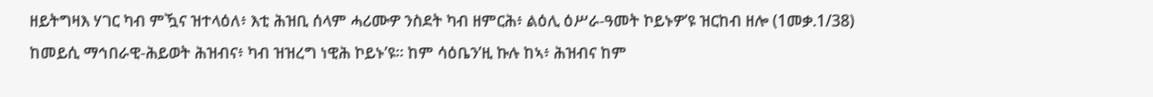ዘይትግዛእ ሃገር ካብ ምዃና ዝተላዕለ፥ እቲ ሕዝቢ ሰላም ሓሪሙዎ ንስደት ካብ ዘምርሕ፥ ልዕሊ ዕሥራ-ዓመት ኮይኑዎ’ዩ ዝርከብ ዘሎ (1መቃ.1/38)
ከመይሲ ማኅበራዊ-ሕይወት ሕዝብና፥ ካብ ዝዝረግ ነዊሕ ኮይኑ’ዩ። ከም ሳዕቤን’ዚ ኩሉ ከኣ፥ ሕዝብና ከም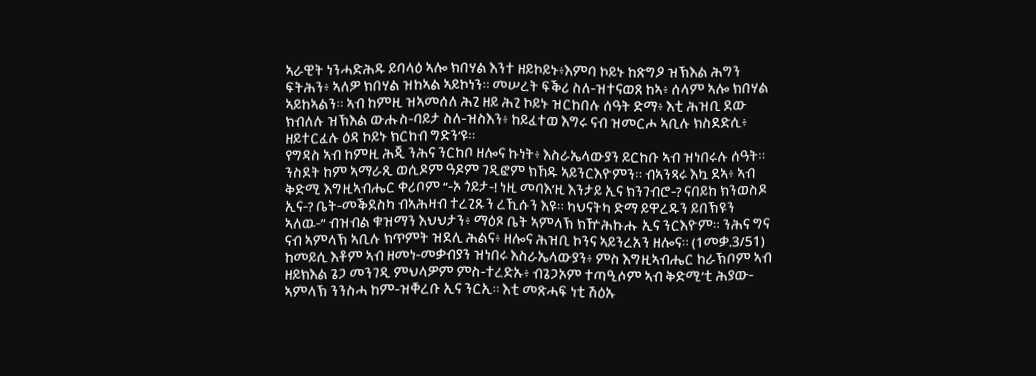ኣራዊት ነንሓድሕዱ ይባላዕ ኣሎ ክበሃል እንተ ዘይኮይኑ፥እምባ ኮይኑ ከጽግዖ ዝኽእል ሕግን ፍትሕን፥ ኣለዎ ክበሃል ዝከኣል ኣይኮነን። መሠረት ፍቕሪ ስለ-ዝተናወጸ ከኣ፥ ሰላም ኣሎ ክበሃል ኣይከኣልን። ኣብ ከምዚ ዝኣመሰለ ሕጊ ዘይ ሕጊ ኮይኑ ዝርከበሉ ሰዓት ድማ፥ እቲ ሕዝቢ ደው ክብለሉ ዝኽእል ውሑስ-ባይታ ስለ-ዝስእን፥ ከይፈተወ እግሩ ናብ ዝመርሖ ኣቢሉ ክስደድሲ፥ ዘይተርፈሉ ዕዳ ኮይኑ ክርከብ ግድን’ዩ።
የግዳስ ኣብ ከምዚ ሕጂ ንሕና ንርከቦ ዘሎና ኩነት፥ እስራኤላውያን ይርከቡ ኣብ ዝነበሩሉ ሰዓት። ንስደት ከም ኣማራጺ ወሲዶም ዓዶም ገዲፎም ክኸዱ ኣይንርእዮምን። ብኣንጻሩ እኳ ደኣ፥ ኣብ ቅድሚ እግዚኣብሔር ቀሪቦም “-ኦ ጎይታ-! ነዚ መባእ’ዚ እንታይ ኢና ክንገብሮ-? ናበይከ ክንወስዶ ኢና-? ቤት-መቕደስካ ብኣሕዛብ ተረጊጹን ረኺሱን እዩ። ካህናትካ ድማ ይዋረዱን ይበኽዩን ኣለዉ-” ብዝብል ቁዝማን እህህታን፥ ማዕጾ ቤት ኣምላኽ ክዅሕኩሑ ኢና ንርእዮም። ንሕና ግና ናብ ኣምላኽ ኣቢሉ ክጥምት ዝደሊ ሕልና፥ ዘሎና ሕዝቢ ኮንና ኣይንረአን ዘሎና። (1መቃ.3/51)
ከመይሲ እቶም ኣብ ዘመነ-መቃብያን ዝነበሩ እስራኤላውያን፥ ምስ እግዚኣብሔር ከራኽቦም ኣብ ዘይክእል ጌጋ መንገዲ ምህላዎም ምስ-ተረድኡ፥ ብጌጋኦም ተጣዒሶም ኣብ ቅድሚ’ቲ ሕያው-ኣምላኽ ንንስሓ ከም-ዝቐረቡ ኢና ንርኢ። እቲ መጽሓፍ ነቲ ሽዕኡ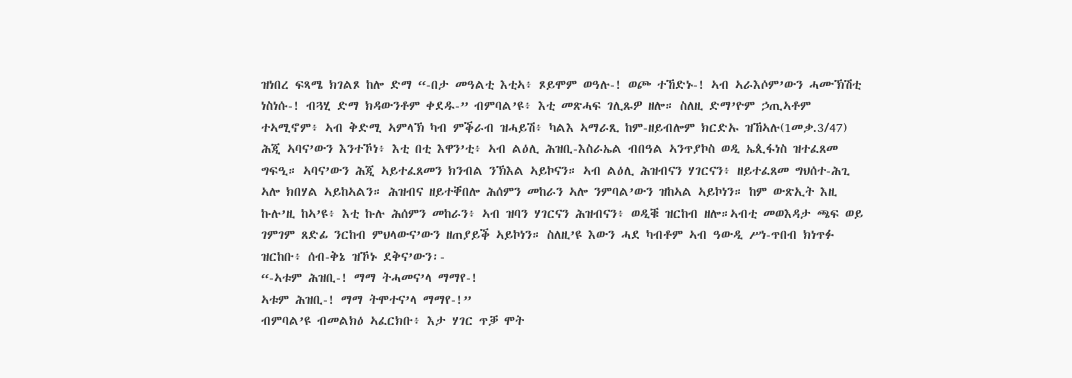ዝነበረ ፍጻሜ ክገልጾ ከሎ ድማ “-በታ መዓልቲ እቲኣ፥ ጾይሞም ወዓሉ-! ወጮ ተኸድኑ-! ኣብ ኣራእሶም’ውን ሓሙኽሽቲ ነስነሱ-! ብጓሂ ድማ ክዳውንቶም ቀደዱ-” ብምባል’ዩ፥ እቲ መጽሓፍ ገሊጹዎ ዘሎ። ስለዚ ድማ’ዮም ኃጢኣቶም ተኣሚኖም፥ ኣብ ቅድሚ ኣምላኽ ካብ ምቕራብ ዝሓይሽ፥ ካልእ ኣማራጺ ከም-ዘይብሎም ክርድኡ ዝኸኣሉ(1መቃ.3/47)
ሕጂ ኣባና’ውን እንተኾነ፥ እቲ በቲ እዋን’ቲ፥ ኣብ ልዕሊ ሕዝቢ-እስራኤል ብበዓል ኣንጥያኮስ ወዲ ኤጲፋነስ ዝተፈጸመ ግፍዒ። ኣባና’ውን ሕጂ ኣይተፈጸመን ክንብል ንኽእል ኣይኮናን። ኣብ ልዕሊ ሕዝብናን ሃገርናን፥ ዘይተፈጸመ ግህሰተ-ሕጊ ኣሎ ክበሃል ኣይከኣልን። ሕዝብና ዘይተቐበሎ ሕሰምን መከራን ኣሎ ንምባል’ውን ዝከኣል ኣይኮነን። ከም ውጽኢት እዚ ኩሉ’ዚ ከኣ’ዩ፥ እቲ ኩሉ ሕሰምን መከራን፥ ኣብ ዝባን ሃገርናን ሕዝብናን፥ ወዲቑ ዝርከብ ዘሎ።ኣብቲ መወእዳታ ጫፍ ወይ ገምገም ጸድፊ ንርከብ ምህላውና’ውን ዘጠያይቕ ኣይኮነን። ስለዚ’ዩ እውን ሓደ ካብቶም ኣብ ዓውዲ ሥነ-ጥበብ ክነጥፉ ዝርከቡ፥ ሰብ-ቅኔ ዝኾኑ ደቅና’ውን፡-
“-ኣቱም ሕዝቢ-! ማማ ትሓመና’ላ ማማየ-!
ኣቱም ሕዝቢ-! ማማ ትሞተና’ላ ማማየ-!”
ብምባል’ዩ ብመልክዕ ኣፈርክቡ፥ እታ ሃገር ጥቓ ሞት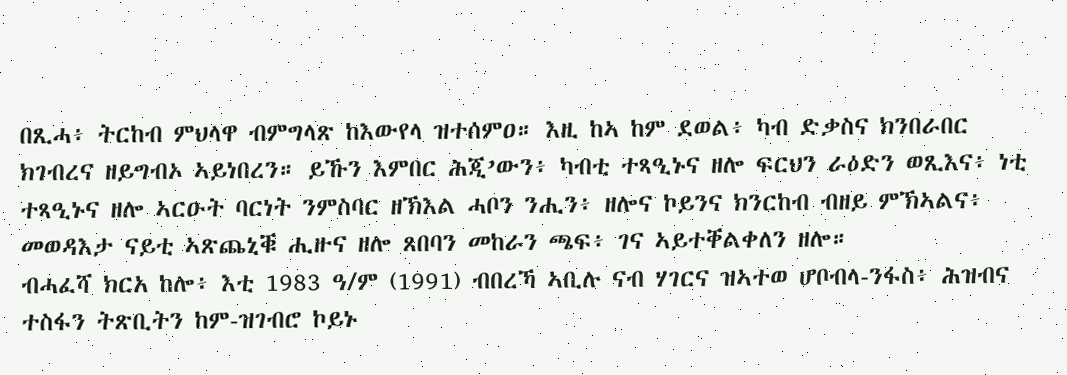በጺሓ፥ ትርከብ ምህላዋ ብምግላጽ ከእውየላ ዝተሰምዐ። እዚ ከኣ ከም ደወል፥ ካብ ድቃስና ክንበራበር ክገብረና ዘይግብኦ ኣይነበረን። ይኹን እምበር ሕጂ’ውን፥ ካብቲ ተጻዒኑና ዘሎ ፍርህን ራዕድን ወጺእና፥ ነቲ ተጻዒኑና ዘሎ ኣርዑት ባርነት ንምስባር ዘኽእል ሓቦን ንሒን፥ ዘሎና ኮይንና ክንርከብ ብዘይ ምኽኣልና፥ መወዳእታ ናይቲ ኣጽጨኒቑ ሒዙና ዘሎ ጸበባን መከራን ጫፍ፥ ገና ኣይተቐልቀለን ዘሎ።
ብሓፈሻ ክርአ ከሎ፥ እቲ 1983 ዓ/ም (1991) ብበረኻ ኣቢሉ ናብ ሃገርና ዝኣተወ ሆቦብላ-ንፋስ፥ ሕዝብና ተስፋን ትጽቢትን ከም-ዝገብሮ ኮይኑ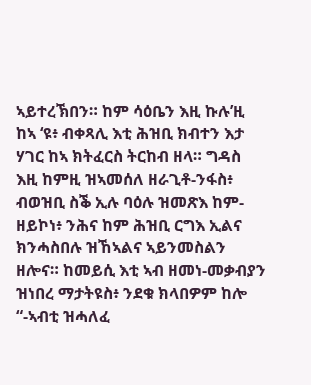ኣይተረኽበን። ከም ሳዕቤን እዚ ኩሉ’ዚ ከኣ ‘ዩ፥ ብቀጻሊ እቲ ሕዝቢ ክብተን እታ ሃገር ከኣ ክትፈርስ ትርከብ ዘላ። ግዳስ እዚ ከምዚ ዝኣመሰለ ዘራጊቶ-ንፋስ፥ ብወዝቢ ስቕ ኢሉ ባዕሉ ዝመጽእ ከም-ዘይኮነ፥ ንሕና ከም ሕዝቢ ርግእ ኢልና ክንሓስበሉ ዝኸኣልና ኣይንመስልን ዘሎና። ከመይሲ እቲ ኣብ ዘመነ-መቃብያን ዝነበረ ማታትዩስ፥ ንደቁ ክላበዎም ከሎ “-ኣብቲ ዝሓለፈ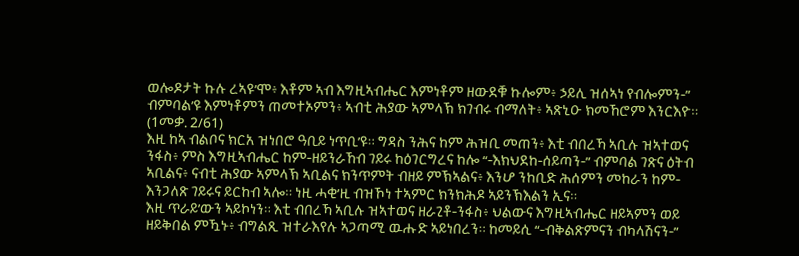ወሎዶታት ኩሉ ረኣዩ’ሞ፥ እቶም ኣብ እግዚኣብሔር እምነቶም ዘውደቑ ኩሎም፥ ኃይሊ ዝሰኣነ የብሎምን-” ብምባል’ዩ እምነቶምን ጠመተኦምን፥ ኣብቲ ሕያው ኣምላኽ ክገብሩ ብማለት፥ ኣጽኒዑ ክመኸሮም እንርእዮ። (1መቃ. 2/61)
እዚ ከኣ ብልቦና ክርአ ዝነበሮ ዓቢይ ነጥቢ’ዩ። ግዳስ ንሕና ከም ሕዝቢ መጠን፥ እቲ ብበረኻ ኣቢሉ ዝኣተወና ንፋስ፥ ምስ እግዚኣብሔር ከም-ዘይንራኸብ ገይሩ ከዕገርግረና ከሎ “-እክህደከ-ሰይጣን-” ብምባል ገጽና ዕትብ ኣቢልና፥ ናብቲ ሕያው ኣምላኽ ኣቢልና ክንጥምት ብዘይ ምኽኣልና፥ እንሆ ንከቢድ ሕሰምን መከራን ከም-እንጋለጽ ገይሩና ይርከብ ኣሎ። ነዚ ሓቂ’ዚ ብዝኾነ ተኣምር ክንክሕዶ ኣይንኽእልን ኢና።
እዚ ጥራይ’ውን ኣይኮነን። እቲ ብበረኻ ኣቢሉ ዝኣተወና ዘራጊቶ-ንፋስ፥ ህልውና እግዚኣብሔር ዘይኣምን ወይ ዘይቅበል ምዃኑ፥ ብግልጺ ዝተራእየሉ ኣጋጣሚ ዉሑድ ኣይነበረን። ከመይሲ “-ብቅልጽምናን ብካላሽናን-”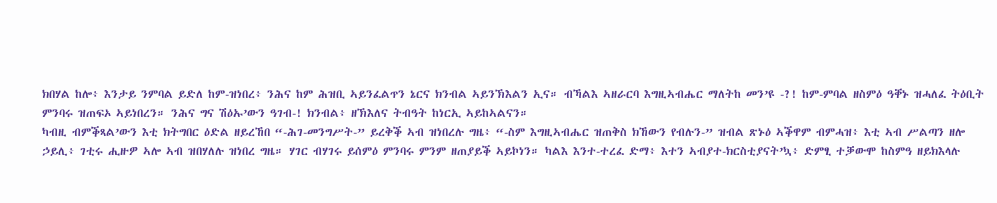ክበሃል ከሎ፥ እንታይ ንምባል ይድለ ከም-ዝነበረ፥ ንሕና ከም ሕዝቢ ኣይንፈልጥን ኔርና ክንብል ኣይንኽእልን ኢና። ብኻልእ ኣዘራርባ እግዚኣብሔር ማለትከ መን’ዩ -?! ከም-ምባል ዘስምዕ ዓቐኑ ዝሓለፈ ትዕቢት ምንባሩ ዝጠፍኦ ኣይነበረን። ንሕና ግና ሽዕኡ’ውን ዓገብ-! ክንብል፥ ዘኽእለና ትብዓት ከነርኢ ኣይከኣልናን።
ካብዚ ብምቕጻል’ውን እቲ ክትግበር ዕድል ዘይረኸበ “-ሕገ-መንግሥት-” ይረቅቕ ኣብ ዝነበረሉ ግዜ፥ “-ስም እግዚኣብሔር ዝጠቅስ ክኸውን የብሉን-” ዝብል ጽኑዕ ኣቕዋም ብምሓዝ፥ እቲ ኣብ ሥልጣን ዘሎ ኃይሊ፥ ገቲሩ ሒዙዎ ኣሎ ኣብ ዝበሃለሉ ዝነበረ ግዜ። ሃገር ብሃገሩ ይሰምዕ ምንባሩ ምንም ዘጠያይቕ ኣይኮነን። ካልእ እንተ-ተረፈ ድማ፥ እተን ኣብያተ-ክርስቲያናት’ኳ፥ ድምፂ ተቓውሞ ከስምዓ ዘይክእላሉ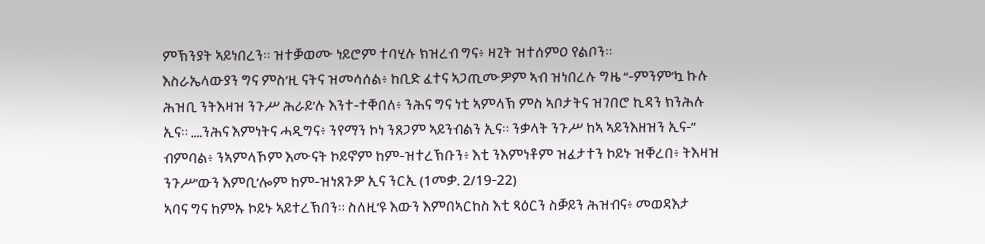ምኽንያት ኣይነበረን። ዝተቓወሙ ነይሮም ተባሂሉ ክዝረብ ግና፥ ዛጊት ዝተሰምዐ የልቦን።
እስራኤላውያን ግና ምስ’ዚ ናትና ዝመሳሰል፥ ከቢድ ፈተና ኣጋጢሙዎም ኣብ ዝነበረሉ ግዜ “-ምንም’ኳ ኩሉ ሕዝቢ ንትእዛዝ ንጉሥ ሕራይ’ሉ እንተ-ተቐበለ፥ ንሕና ግና ነቲ ኣምላኽ ምስ ኣቦታትና ዝገበሮ ኪዳን ክንሕሉ ኢና። ….ንሕና እምነትና ሓዲግና፥ ንየማን ኮነ ንጸጋም ኣይንብልን ኢና። ንቃላት ንጉሥ ከኣ ኣይንእዘዝን ኢና-” ብምባል፥ ንኣምላኾም እሙናት ኮይኖም ከም-ዝተረኽቡን፥ እቲ ንእምነቶም ዝፈታተን ኮይኑ ዝቐረበ፥ ትእዛዝ ንጉሥ’ውን እምቢ’ሎም ከም-ዝነጸጉዎ ኢና ንርኢ (1መቃ. 2/19-22)
ኣባና ግና ከምኡ ኮይኑ ኣይተረኽበን። ስለዚ’ዩ እውን እምበኣርከስ እቲ ጻዕርን ስቓይን ሕዝብና፥ መወዳእታ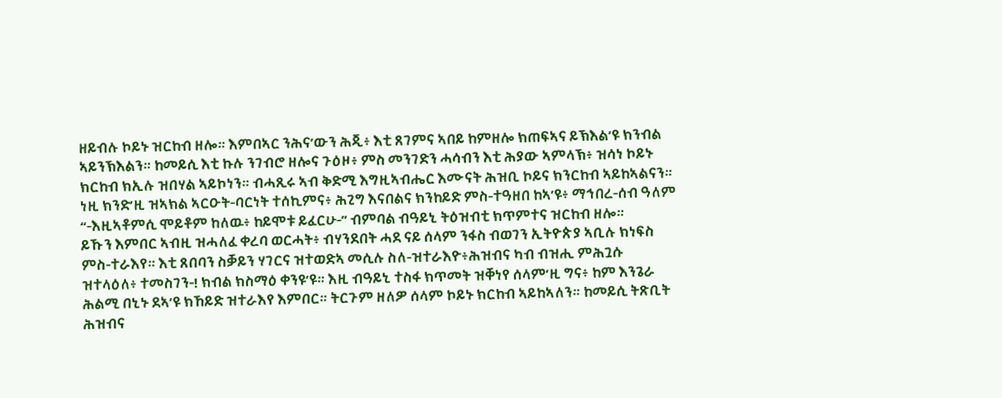ዘይብሉ ኮይኑ ዝርከብ ዘሎ። እምበኣር ንሕና’ውን ሕጂ፥ እቲ ጸገምና ኣበይ ከምዘሎ ክጠፍኣና ይኽእል’ዩ ክንብል ኣይንኽእልን። ከመይሲ እቲ ኩሉ ንገብሮ ዘሎና ጉዕዞ፥ ምስ መንገድን ሓሳብን እቲ ሕያው ኣምላኽ፥ ዝሳነ ኮይኑ ክርከብ ክኢሉ ዝበሃል ኣይኮነን። ብሓጺሩ ኣብ ቅድሚ እግዚኣብሔር እሙናት ሕዝቢ ኮይና ክንርከብ ኣይከኣልናን። ነዚ ክንድ’ዚ ዝኣክል ኣርዑት-ባርነት ተሰኪምና፥ ሕጊግ እናበልና ክንከይድ ምስ-ተዓዘበ ከኣ’ዩ፥ ማኅበረ-ሰብ ዓለም “-እዚኣቶምሲ ሞይቶም ከለዉ፥ ከይሞቱ ይፈርሁ-” ብምባል ብዓይኒ ትዕዝብቲ ክጥምተና ዝርከብ ዘሎ።
ይኹን እምበር ኣብዚ ዝሓለፈ ቀረባ ወርሓት፥ ብሃንደበት ሓደ ናይ ሰላም ንፋስ ብወገን ኢትዮጵያ ኣቢሉ ክነፍስ ምስ-ተራእየ። እቲ ጸበባን ስቓይን ሃገርና ዝተወድኣ መሲሉ ስለ-ዝተራእዮ፥ሕዝብና ካብ ብዝሒ ምሕጓሱ ዝተላዕለ፥ ተመስገን-! ክብል ክስማዕ ቀንዩ’ዩ። እዚ ብዓይኒ ተስፋ ክጥመት ዝቐነየ ሰላም’ዚ ግና፥ ከም እንጌራ ሕልሚ በኒኑ ደኣ’ዩ ክኸይድ ዝተራእየ እምበር። ትርጉም ዘለዎ ሰላም ኮይኑ ክርከብ ኣይከኣለን። ከመይሲ ትጽቢት ሕዝብና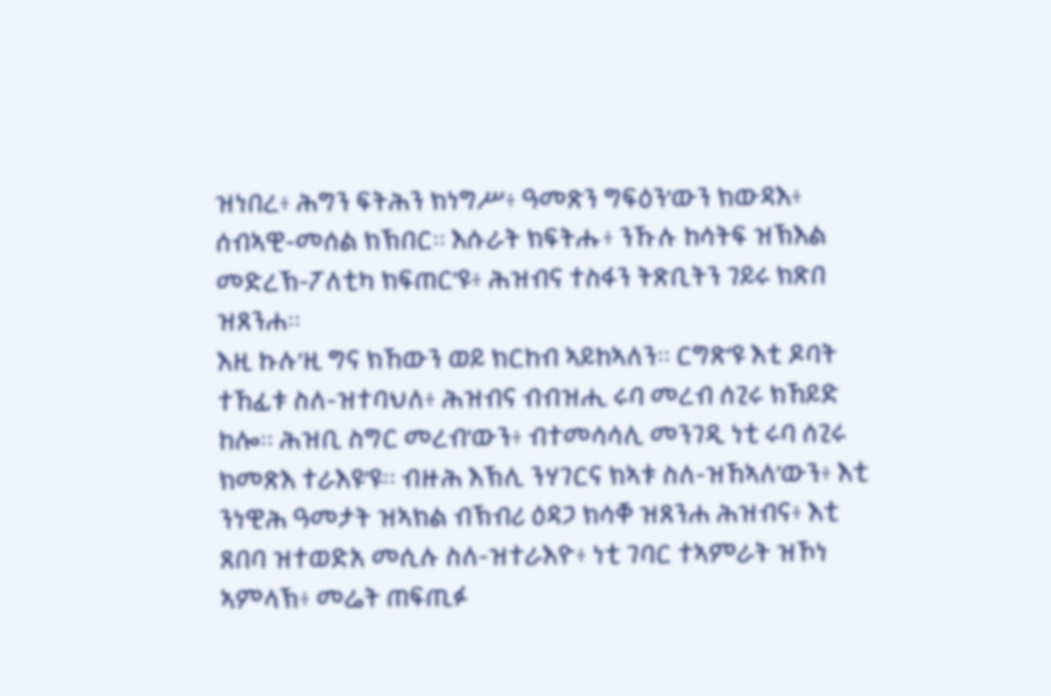ዝነበረ፥ ሕግን ፍትሕን ክነግሥ፥ ዓመጽን ግፍዕን’ውን ክውዳእ፥ ሰብኣዊ-መሰል ክኽበር። እሱራት ክፍትሑ፥ ንኹሉ ከሳትፍ ዝኽእል መድረኽ-ፖለቲካ ክፍጠር’ዩ፥ ሕዝብና ተስፋን ትጽቢትን ገይሩ ክጽበ ዝጸንሐ።
እዚ ኩሉ’ዚ ግና ክኸውን ወይ ክርከብ ኣይከኣለን። ርግጽ’ዩ እቲ ዶባት ተኸፊቱ ስለ-ዝተባህለ፥ ሕዝብና ብብዝሒ ሩባ መረብ ሰጊሩ ክኸይድ ከሎ። ሕዝቢ ስግር መረብ’ውን፥ ብተመሳሳሊ መንገዲ ነቲ ሩባ ሰጊሩ ክመጽእ ተራእዩ’ዩ። ብዙሕ እኽሊ ንሃገርና ክኣቱ ስለ-ዝኸኣለ’ውን፥ እቲ ንነዊሕ ዓመታት ዝኣክል ብኽብሪ ዕዳጋ ክሳቐ ዝጸንሐ ሕዝብና፥ እቲ ጸበባ ዝተወድአ መሲሉ ስለ-ዝተራእዮ፥ ነቲ ገባር ተኣምራት ዝኾነ ኣምላኽ፥ መሬት ጠፍጢፉ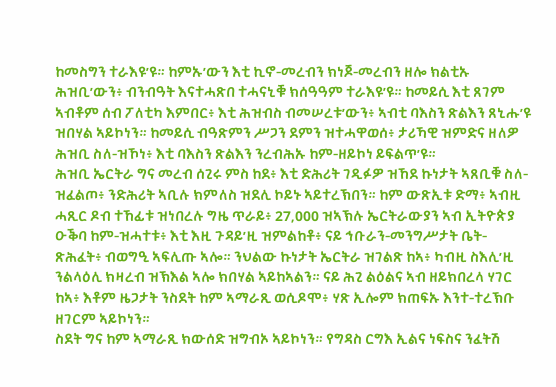ከመስግን ተራእዩ’ዩ። ከምኡ’ውን እቲ ኪኖ-መረብን ክነጆ-መረብን ዘሎ ክልቲኡ ሕዝቢ’ውን፥ ብንብዓት እናተሓጽበ ተሓናኒቑ ክሰዓዓም ተራእዩ’ዩ። ከመይሲ እቲ ጸገም ኣብቶም ሰብ ፖለቲካ እምበር፥ እቲ ሕዝብስ ብመሠረቱ’ውን፥ ኣብቲ ባእስን ጽልእን ጸኒሑ’ዩ ዝበሃል ኣይኮነን። ከመይሲ ብዓጽምን ሥጋን ደምን ዝተሓዋወሰ፥ ታሪኻዊ ዝምድና ዘለዎ ሕዝቢ ስለ-ዝኾነ፥ እቲ ባእስን ጽልእን ንረብሕኡ ከም-ዘይኮነ ይፍልጥ’ዩ።
ሕዝቢ ኤርትራ ግና መረብ ሰጊሩ ምስ ከደ፥ እቲ ድሕሪት ገዲፉዎ ዝኸደ ኩነታት ኣጸቢቑ ስለ-ዝፈልጦ፥ ንድሕሪት ኣቢሉ ክምለስ ዝደሊ ኮይኑ ኣይተረኽበን። ከም ውጽኢቱ ድማ፥ ኣብዚ ሓጺር ዶብ ተኸፊቱ ዝነበረሉ ግዜ ጥራይ፥ 27,000 ዝኣኽሉ ኤርትራውያን ኣብ ኢትዮጵያ ዑቕባ ከም-ዝሓተቱ፥ እቲ እዚ ጉዳይ’ዚ ዝምልከቶ፥ ናይ ኅቡራን-መንግሥታት ቤት-ጽሕፈት፥ ብወግዒ ኣፍሊጡ ኣሎ። ንህልው ኩነታት ኤርትራ ዝገልጽ ከኣ፥ ካብዚ ስእሊ’ዚ ንልላዕሊ ክዛረብ ዝኽእል ኣሎ ክበሃል ኣይከኣልን። ናይ ሕጊ ልዕልና ኣብ ዘይክበረላ ሃገር ከኣ፥ እቶም ዜጋታት ንስደት ከም ኣማራጺ ወሲዶሞ፥ ሃጽ ኢሎም ክጠፍኡ እንተ-ተረኽቡ ዘገርም ኣይኮነን።
ስደት ግና ከም ኣማራጺ ክውሰድ ዝግብኦ ኣይኮነን። የግዳስ ርግእ ኢልና ነፍስና ንፈትሽ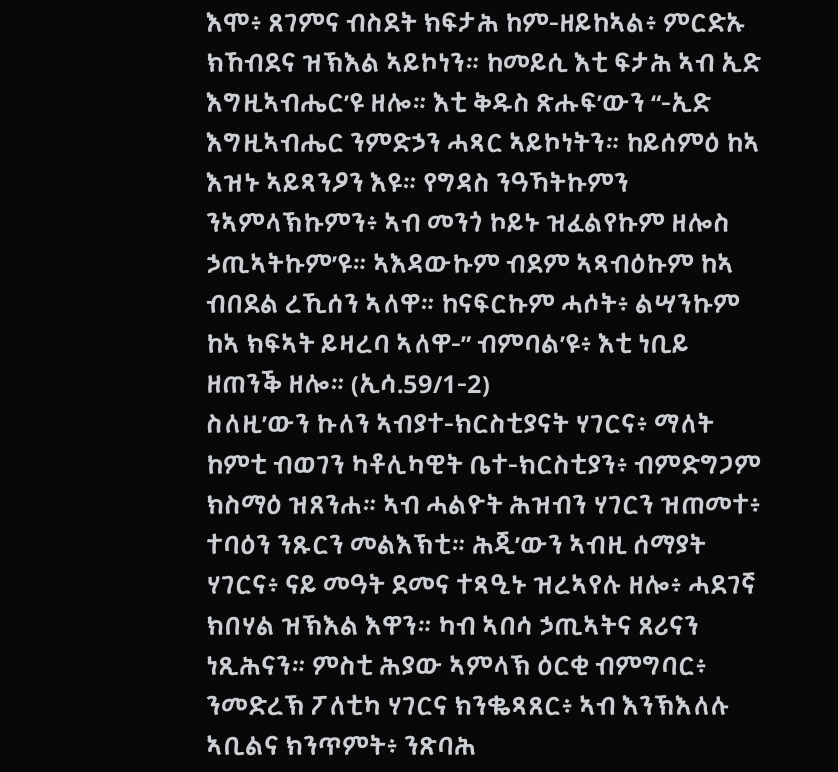እሞ፥ ጸገምና ብስደት ክፍታሕ ከም-ዘይከኣል፥ ምርድኡ ክኸብደና ዝኽእል ኣይኮነን። ከመይሲ እቲ ፍታሕ ኣብ ኢድ እግዚኣብሔር’ዩ ዘሎ። እቲ ቅዱስ ጽሑፍ’ውን “-ኢድ እግዚኣብሔር ንምድኃን ሓጻር ኣይኮነትን። ከይሰምዕ ከኣ እዝኑ ኣይጻንዖን እዩ። የግዳስ ንዓኻትኩምን ንኣምላኽኩምን፥ ኣብ መንጎ ኮይኑ ዝፈልየኩም ዘሎስ ኃጢኣትኩም’ዩ። ኣእዳውኩም ብደም ኣጻብዕኩም ከኣ ብበደል ረኺሰን ኣለዋ። ከናፍርኩም ሓሶት፥ ልሣንኩም ከኣ ክፍኣት ይዛረባ ኣለዋ-” ብምባል’ዩ፥ እቲ ነቢይ ዘጠንቕ ዘሎ። (ኢሳ.59/1-2)
ስለዚ’ውን ኩለን ኣብያተ-ክርስቲያናት ሃገርና፥ ማለት ከምቲ ብወገን ካቶሊካዊት ቤተ-ክርስቲያን፥ ብምድግጋም ክስማዕ ዝጸንሐ። ኣብ ሓልዮት ሕዝብን ሃገርን ዝጠመተ፥ ተባዕን ንጹርን መልእኽቲ። ሕጂ’ውን ኣብዚ ሰማያት ሃገርና፥ ናይ መዓት ደመና ተጻዒኑ ዝረኣየሉ ዘሎ፥ ሓደገኛ ክበሃል ዝኽእል እዋን። ካብ ኣበሳ ኃጢኣትና ጸሪናን ነጺሕናን። ምስቲ ሕያው ኣምላኽ ዕርቂ ብምግባር፥ ንመድረኽ ፖለቲካ ሃገርና ክንቈጻጸር፥ ኣብ እንኽእለሉ ኣቢልና ክንጥምት፥ ንጽባሕ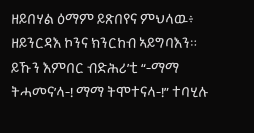ዘይበሃል ዕማም ይጽበየና ምህላዉ፥ ዘይንርዳእ ኮንና ክንርከብ ኣይግባእን።
ይኹን እምበር ብድሕሪ’ቲ “-ማማ ትሓመና’ላ-! ማማ ትሞተናላ-!” ተባሂሉ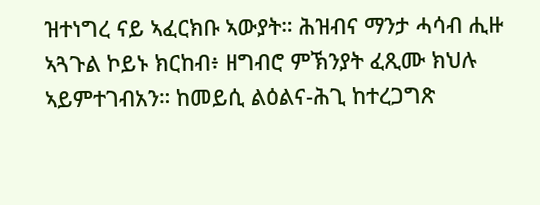ዝተነግረ ናይ ኣፈርክቡ ኣውያት። ሕዝብና ማንታ ሓሳብ ሒዙ ኣጓጉል ኮይኑ ክርከብ፥ ዘግብሮ ምኽንያት ፈጺሙ ክህሉ ኣይምተገብአን። ከመይሲ ልዕልና-ሕጊ ከተረጋግጽ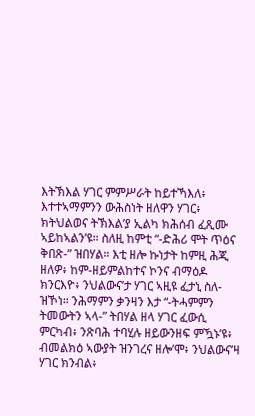እትኽእል ሃገር ምምሥራት ከይተኻእለ፥ እተተኣማምንን ውሕስነት ዘለዋን ሃገር፥ ክትህልወና ትኽእል’ያ ኢልካ ክሕሰብ ፈጺሙ ኣይከኣልን’ዩ። ስለዚ ከምቲ “-ድሕሪ ሞት ጥዕና ቅበጽ-” ዝበሃል። እቲ ዘሎ ኩነታት ከምዚ ሕጂ ዘለዎ፥ ከም-ዘይምልከተና ኮንና ብማዕዶ ክንርእዮ፥ ንህልውና’ታ ሃገር ኣዚዩ ፈታኒ ስለ-ዝኾነ። ንሕማምን ቃንዛን እታ “-ትሓምምን ትመውትን ኣላ-” ትበሃል ዘላ ሃገር ፈውሲ ምርካብ፥ ንጽባሕ ተባሂሉ ዘይውንዘፍ ምዃኑ’ዩ፥ ብመልክዕ ኣውያት ዝንገረና ዘሎ’ሞ፥ ንህልውና’ዛ ሃገር ክንብል፥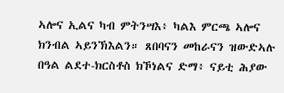ኣሎና ኢልና ካብ ምትንሣእ፥ ካልእ ምርጫ ኣሎና ክንብል ኣይንኽእልን። ጸበባናን መከራናን ዝውድኣሉ በዓል ልደተ-ክርስቶስ ክኾነልና ድማ፥ ናይቲ ሕያው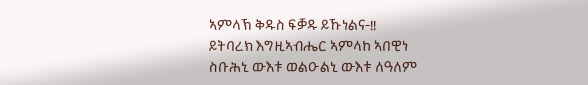ኣምላኽ ቅዱስ ፍቓዱ ይኹነልና-!!
ይትባረክ እግዚኣብሔር ኣምላከ ኣበዊነ
ስቡሕኒ ውእቱ ወልዑልኒ ውእቱ ለዓለም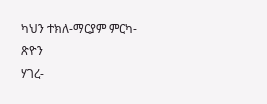ካህን ተክለ-ማርያም ምርካ-ጽዮን
ሃገረ-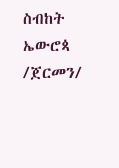ስብከት ኤውሮጳ /ጀርመን/